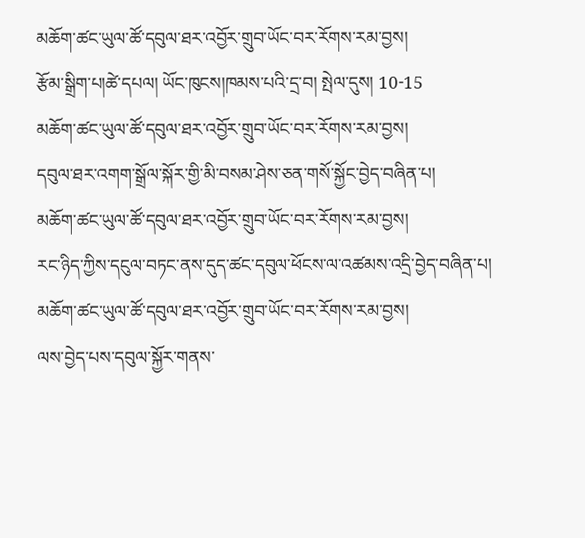མཆོག་ཚང་ཡུལ་ཚོ་དབུལ་ཐར་འབྱོར་གྲུབ་ཡོང་བར་རོགས་རམ་བྱས།
རྩོམ་སྒྲིག་པ།ཚེ་དཔལ། ཡོང་ཁུངས།ཁམས་པའི་དྲ་བ། སྤེལ་དུས། 10-15
མཆོག་ཚང་ཡུལ་ཚོ་དབུལ་ཐར་འབྱོར་གྲུབ་ཡོང་བར་རོགས་རམ་བྱས།
དབུལ་ཐར་འགག་སྒྲོལ་སྐོར་གྱི་མི་བསམ་ཤེས་ཅན་གསོ་སྐྱོང་བྱེད་བཞིན་པ།
མཆོག་ཚང་ཡུལ་ཚོ་དབུལ་ཐར་འབྱོར་གྲུབ་ཡོང་བར་རོགས་རམ་བྱས།
རང་ཉིད་ཀྱིས་དངུལ་བཏང་ནས་དུད་ཚང་དབུལ་ཕོངས་ལ་འཚམས་འདྲི་བྱེད་བཞིན་པ།
མཆོག་ཚང་ཡུལ་ཚོ་དབུལ་ཐར་འབྱོར་གྲུབ་ཡོང་བར་རོགས་རམ་བྱས།
ལས་བྱེད་པས་དབུལ་སྐྱོར་གནས་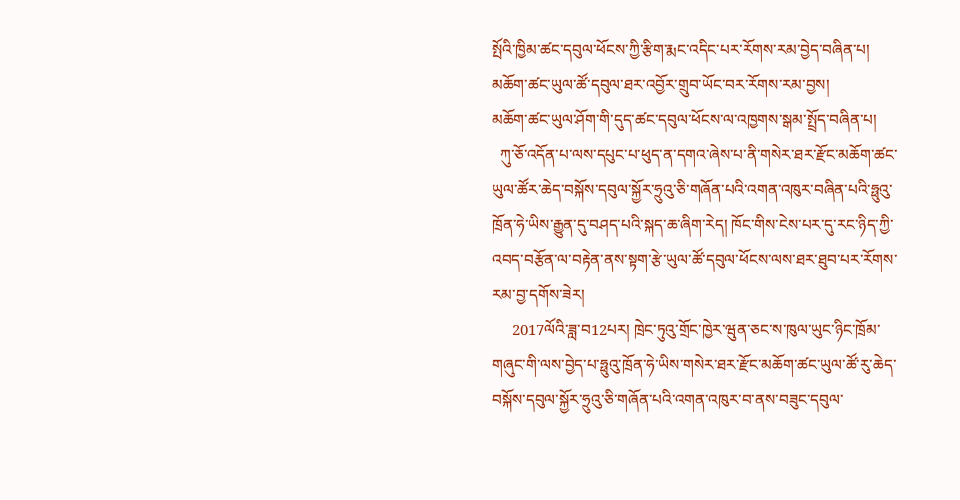སྤོའི་ཁྱིམ་ཚང་དབུལ་ཕོངས་ཀྱི་རྩིག་རྨང་འདིང་པར་རོགས་རམ་བྱེད་བཞིན་པ།
མཆོག་ཚང་ཡུལ་ཚོ་དབུལ་ཐར་འབྱོར་གྲུབ་ཡོང་བར་རོགས་རམ་བྱས།
མཆོག་ཚང་ཡུལ་ཤོག་གི་དུད་ཚང་དབུལ་ཕོངས་ལ་འཁྱགས་སྒམ་སྤྲོད་བཞིན་པ།
  ཀུ་ཅོ་འདོན་པ་ལས་དཔུང་པ་ཕུད་ན་དགའ་ཞེས་པ་ནི་གསེར་ཐར་རྫོང་མཆོག་ཚང་ཡུལ་ཚོར་ཆེད་བསྐོས་དབུལ་སྐྱོར་ཧྲུའུ་ཅི་གཞོན་པའི་འགན་འཁུར་བཞིན་པའི་ཧྥུའུ་ཁྲོན་ཧེ་ཡིས་རྒྱུན་དུ་བཤད་པའི་སྐད་ཆ་ཞིག་རེད། ཁོང་གིས་ངེས་པར་དུ་རང་ཉིད་ཀྱི་འབད་བརྩོན་ལ་བརྟེན་ནས་སྟག་རྩེ་ཡུལ་ཚོ་དབུལ་ཕོངས་ལས་ཐར་ཐུབ་པར་རོགས་རམ་བྱ་དགོས་ཟེར།
     2017ལོའི་ཟླ་བ12པར། ཁྲེང་ཏུའུ་གྲོང་ཁྱེར་ཝུན་ཅང་ས་ཁུལ་ཡུང་ཉིང་ཁྲོམ་གཞུང་གི་ལས་བྱེད་པ་ཧྥུའུ་ཁྲོན་ཧེ་ཡིས་གསེར་ཐར་རྫོང་མཆོག་ཚང་ཡུལ་ཚོ་རུ་ཆེད་བསྐོས་དབུལ་སྐྱོར་ཧྲུའུ་ཅི་གཞོན་པའི་འགན་འཁུར་བ་ནས་བཟུང་དབུལ་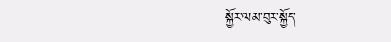སྐྱོར་ལམ་བུར་སྐྱོད་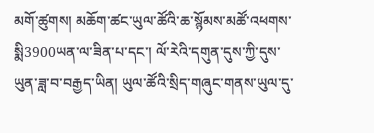མགོ་ཚུགས། མཆོག་ཚང་ཡུལ་ཚོའི་ཆ་སྙོམས་མཚོ་འཕགས་སྨི3900ཡན་ལ་ཟིན་པ་དང་། ལོ་རེའི་དགུན་དུས་ཀྱི་དུས་ཡུན་ཟླ་བ་བརྒྱད་ཡིན། ཡུལ་ཚོའི་སྲིད་གཞུང་གནས་ཡུལ་དུ་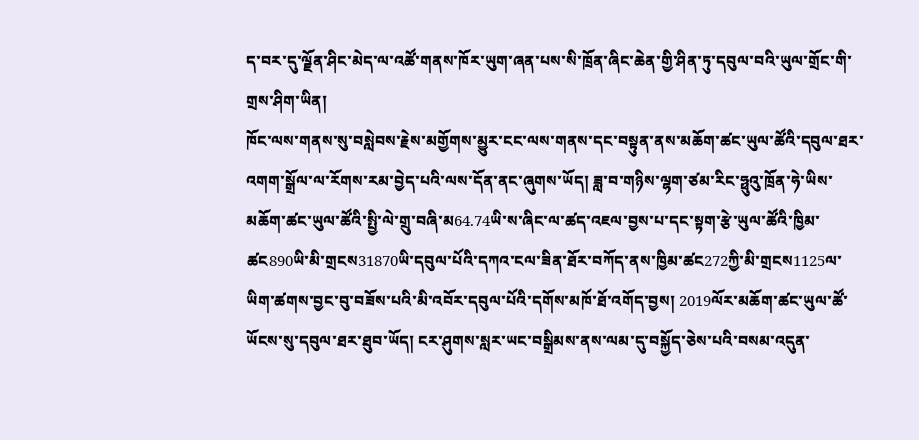ད་བར་དུ་ལྗོན་ཤིང་མེད་ལ་འཚོ་གནས་ཁོར་ཡུག་ཞན་པས་སི་ཁྲོན་ཞིང་ཆེན་གྱི་ཤིན་ཏུ་དབུལ་བའི་ཡུལ་གྲོང་གི་གྲས་ཤིག་ཡིན།
ཁོང་ལས་གནས་སུ་བསླེབས་རྗེས་མགྱོགས་མྱུར་ངང་ལས་གནས་དང་བསྟུན་ནས་མཆོག་ཚང་ཡུལ་ཚོའི་དབུལ་ཐར་འགག་སྒྲོལ་ལ་རོགས་རམ་བྱེད་པའི་ལས་དོན་ནང་ཞུགས་ཡོད། ཟླ་བ་གཉིས་ལྷག་ཙམ་རིང་ཧྥུའུ་ཁྲོན་ཧེ་ཡིས་མཆོག་ཚང་ཡུལ་ཚོའི་སྤྱི་ལེ་གྲུ་བཞི་མ64.74ཡི་ས་ཞིང་ལ་ཚད་འཇལ་བྱས་པ་དང་སྟག་རྩེ་ཡུལ་ཚོའི་ཁྱིམ་ཚང890ཡི་མི་གྲངས31870ཡི་དབུལ་པོའི་དཀའ་ངལ་ཟིན་ཐོར་བཀོད་ནས་ཁྱིམ་ཚང272ཀྱི་མི་གྲངས1125ལ་ཡིག་ཚགས་བྱང་བུ་བཟོས་པའི་མི་འབོར་དབུལ་པོའི་དགོས་མཁོ་ཐོ་འགོད་བྱས། 2019ལོར་མཆོག་ཚང་ཡུལ་ཚོ་ཡོངས་སུ་དབུལ་ཐར་ཐུབ་ཡོད། ངར་ཤུགས་སླར་ཡང་བསྒྲིམས་ནས་ལམ་དུ་བསྐྱོད་ཅེས་པའི་བསམ་འདུན་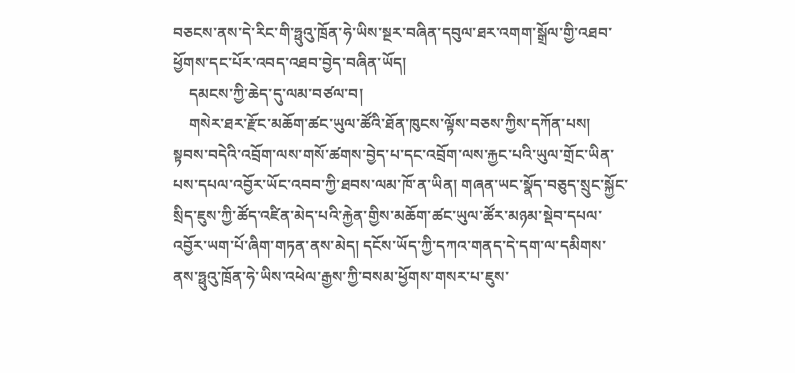བཅངས་ནས་དེ་རིང་གི་ཧྥུའུ་ཁྲོན་ཧེ་ཡིས་སྔར་བཞིན་དབུལ་ཐར་འགག་སྒྲོལ་གྱི་འཐབ་ཕྱོགས་དང་པོར་འབད་འཐབ་བྱེད་བཞིན་ཡོད།
    དམངས་ཀྱི་ཆེད་དུ་ལམ་བཙལ་བ།
    གསེར་ཐར་རྫོང་མཆོག་ཚང་ཡུལ་ཚོའི་ཐོན་ཁུངས་ལྟོས་བཅས་ཀྱིས་དཀོན་པས། སྟབས་བདེའི་འབྲོག་ལས་གསོ་ཚགས་བྱེད་པ་དང་འབྲོག་ལས་རྐྱང་པའི་ཡུལ་གྲོང་ཡིན་པས་དཔལ་འབྱོར་ཡོང་འབབ་ཀྱི་ཐབས་ལམ་ཁོ་ན་ཡིན། གཞན་ཡང་སྣོད་བཅུད་སྲུང་སྐྱོང་སྲིད་ཇུས་ཀྱི་ཚོད་འཛིན་མེད་པའི་རྐྱེན་གྱིས་མཆོག་ཚང་ཡུལ་ཚོར་མཉམ་སྡེབ་དཔལ་འབྱོར་ཡག་པོ་ཞིག་གཏན་ནས་མེད། དངོས་ཡོད་ཀྱི་དཀའ་གནད་དེ་དག་ལ་དམིགས་ནས་ཧྥུའུ་ཁྲོན་ཧེ་ཡིས་འཕེལ་རྒྱས་ཀྱི་བསམ་ཕྱོགས་གསར་པ་ཇུས་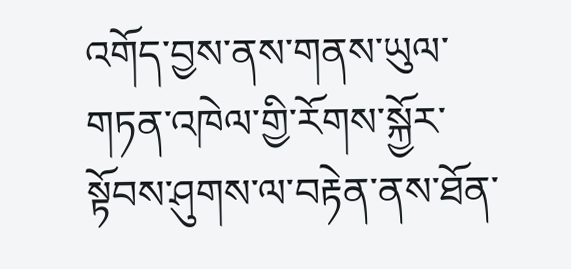འགོད་བྱས་ནས་གནས་ཡུལ་གཏན་འཁེལ་གྱི་རོགས་སྐྱོར་སྟོབས་ཤུགས་ལ་བརྟེན་ནས་ཐོན་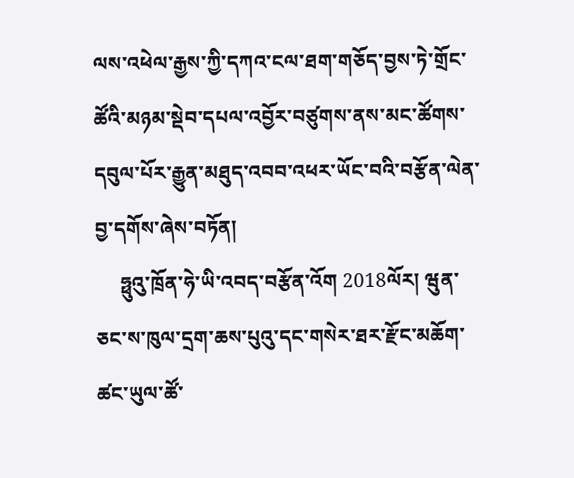ལས་འཕེལ་རྒྱས་ཀྱི་དཀའ་ངལ་ཐག་གཅོད་བྱས་ཏེ་གྲོང་ཚོའི་མཉམ་སྡེབ་དཔལ་འབྱོར་བཙུགས་ནས་མང་ཚོགས་དབུལ་པོར་རྒྱུན་མཐུད་འབབ་འཕར་ཡོང་བའི་བརྩོན་ལེན་བྱ་དགོས་ཞེས་བཏོན།
     ཧྥུའུ་ཁྲོན་ཧེ་ཡི་འབད་བརྩོན་འོག 2018ལོར། ཝུན་ཅང་ས་ཁུལ་དྲག་ཆས་པུའུ་དང་གསེར་ཐར་རྫོང་མཆོག་ཚང་ཡུལ་ཚོ་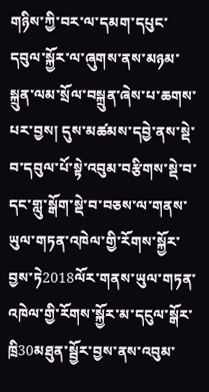གཉིས་ཀྱི་བར་ལ་དམག་དཔུང་དབུལ་སྐྱོར་ལ་ཞུགས་ནས་མཉམ་སྐྲུན་ལམ་སྲོལ་བསྐྲུན་ཞེས་པ་ཆགས་པར་བྱས། དུས་མཚམས་དབྱེ་ནས་སྡེ་བ་དབུལ་པོ་སྟེ་འབུམ་བརྩིགས་སྡེ་བ་དང་གླུ་སྒོག་སྡེ་བ་བཅས་ལ་གནས་ཡུལ་གཏན་འཁེལ་གྱི་རོགས་སྐྱོར་བྱས་ཏེ2018ལོར་གནས་ཡུལ་གཏན་འཁེལ་གྱི་རོགས་སྐྱོར་མ་དངུལ་སྒོར་ཁྲི30མཐུན་སྦྱོར་བྱས་ནས་འབུམ་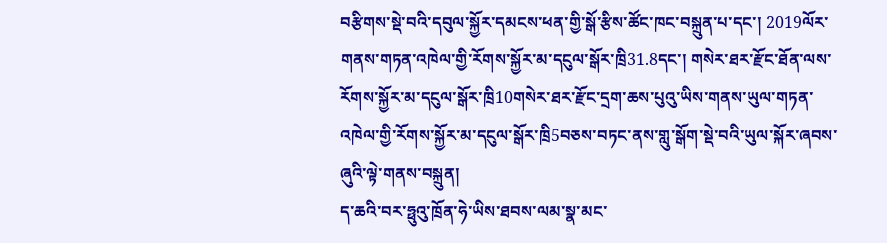བརྩིགས་སྡེ་བའི་དབུལ་སྐྱོར་དམངས་ཕན་གྱི་སྒོ་རྩིས་ཚོང་ཁང་བསྐྲུན་པ་དང་། 2019ལོར་གནས་གཏན་འཁེལ་གྱི་རོགས་སྐྱོར་མ་དངུལ་སྒོར་ཁྲི31.8དང་། གསེར་ཐར་རྫོང་ཐོན་ལས་རོགས་སྐྱོར་མ་དངུལ་སྒོར་ཁྲི10གསེར་ཐར་རྫོང་དྲག་ཆས་པུའུ་ཡིས་གནས་ཡུལ་གཏན་འཁེལ་གྱི་རོགས་སྐྱོར་མ་དངུལ་སྒོར་ཁྲི5བཅས་བཏང་ནས་གླུ་སྒོག་སྡེ་བའི་ཡུལ་སྐོར་ཞབས་ཞུའི་ལྟེ་གནས་བསྐྲུན།
ད་ཆའི་བར་ཧྥུའུ་ཁྲོན་ཧེ་ཡིས་ཐབས་ལམ་སྣ་མང་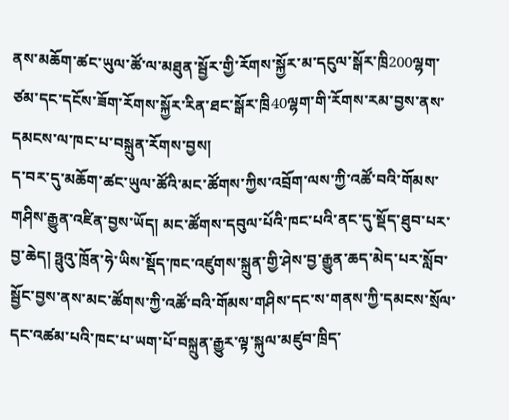ནས་མཆོག་ཚང་ཡུལ་ཚོ་ལ་མཐུན་སྦྱོར་གྱི་རོགས་སྐྱོར་མ་དངུལ་སྒོར་ཁྲི200ལྷག་ཙམ་དང་དངོས་ཟོག་རོགས་སྐྱོར་རིན་ཐང་སྒོར་ཁྲི40ལྷག་གི་རོགས་རམ་བྱས་ནས་དམངས་ལ་ཁང་པ་བསྐྲུན་རོགས་བྱས།
ད་བར་དུ་མཆོག་ཚང་ཡུལ་ཚོའི་མང་ཚོགས་ཀྱིས་འབྲོག་ལས་ཀྱི་འཚོ་བའི་གོམས་གཤིས་རྒྱུན་འཛིན་བྱས་ཡོད། མང་ཚོགས་དབུལ་པོའི་ཁང་པའི་ནང་དུ་སྡོད་ཐུབ་པར་བྱ་ཆེད། ཧྥུའུ་ཁྲོན་ཧེ་ཡིས་སྡོད་ཁང་འཛུགས་སྐྲུན་གྱི་ཤེས་བྱ་རྒྱུན་ཆད་མེད་པར་སློབ་སྦྱོང་བྱས་ནས་མང་ཚོགས་ཀྱི་འཚོ་བའི་གོམས་གཤིས་དང་ས་གནས་ཀྱི་དམངས་སྲོལ་དང་འཚམ་པའི་ཁང་པ་ཡག་པོ་བསྐྲུན་རྒྱུར་ལྟ་སྐུལ་མཛུབ་ཁྲིད་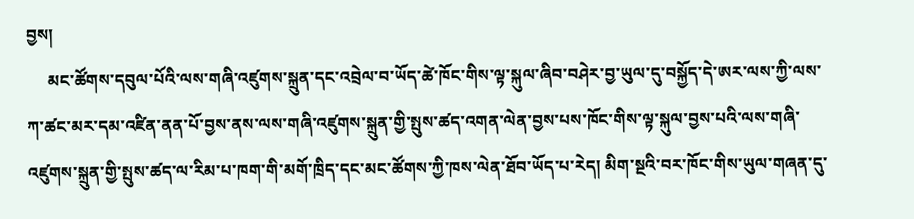བྱས།
     མང་ཚོགས་དབུལ་པོའི་ལས་གཞི་འཛུགས་སྐྲུན་དང་འབྲེལ་བ་ཡོད་ཚེ་ཁོང་གིས་ལྟ་སྐུལ་ཞིབ་བཤེར་བྱ་ཡུལ་དུ་བསྐྱོད་དེ་ཨར་ལས་ཀྱི་ལས་ཀ་ཚང་མར་དམ་འཛིན་ནན་པོ་བྱས་ནས་ལས་གཞི་འཛུགས་སྐྲུན་གྱི་སྤུས་ཚད་འགན་ལེན་བྱས་པས་ཁོང་གིས་ལྟ་སྐུལ་བྱས་པའི་ལས་གཞི་འཛུགས་སྐྲུན་གྱི་སྤུས་ཚད་ལ་རིམ་པ་ཁག་གི་མགོ་ཁྲིད་དང་མང་ཚོགས་ཀྱི་ཁས་ལེན་ཐོབ་ཡོད་པ་རེད། མིག་སྔའི་བར་ཁོང་གིས་ཡུལ་གཞན་དུ་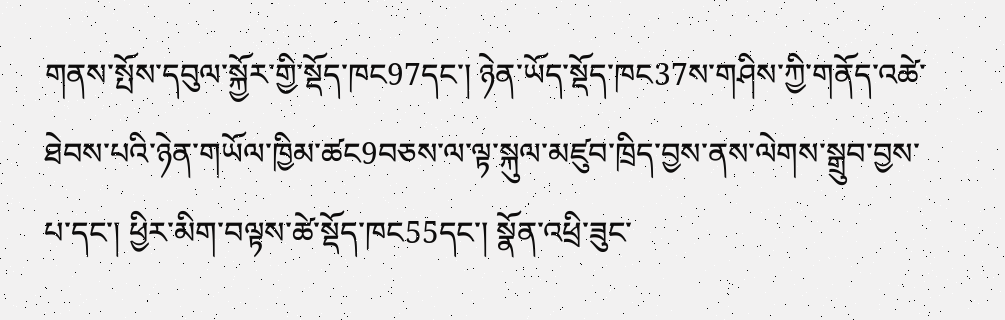གནས་སྤོས་དབུལ་སྐྱོར་གྱི་སྡོད་ཁང97དང་། ཉེན་ཡོད་སྡོད་ཁང37ས་གཤིས་ཀྱི་གནོད་འཚེ་ཐེབས་པའི་ཉེན་གཡོལ་ཁྱིམ་ཚང9བཅས་ལ་ལྟ་སྐུལ་མཛུབ་ཁྲིད་བྱས་ནས་ལེགས་སྒྲུབ་བྱས་པ་དང་། ཕྱིར་མིག་བལྟས་ཚེ་སྡོད་ཁང55དང་། སྣོན་འཕྲི་ཟུང་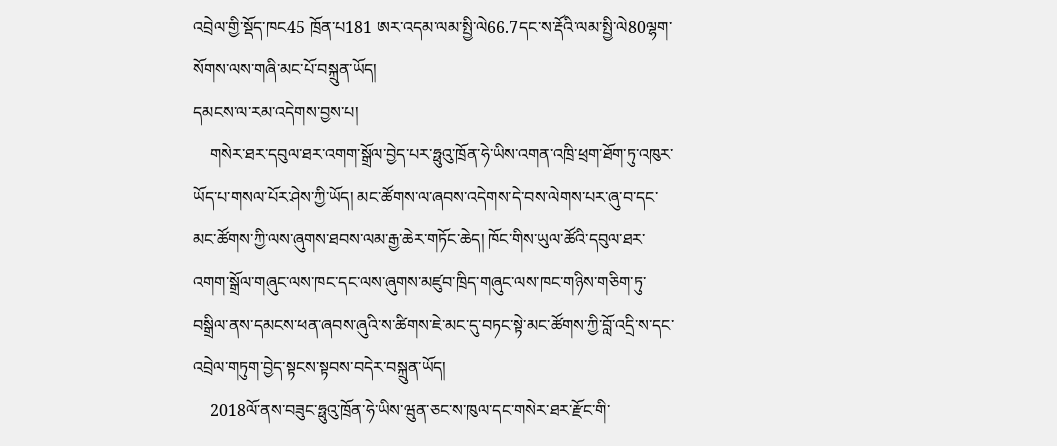འབྲེལ་གྱི་སྡོད་ཁང45 ཁྲོན་པ181 ཨར་འདམ་ལམ་སྤྱི་ལེ66.7དང་ས་རྡོའི་ལམ་སྤྱི་ལེ80ལྷག་སོགས་ལས་གཞི་མང་པོ་བསྐྲུན་ཡོད།
དམངས་ལ་རམ་འདེགས་བྱས་པ།
    གསེར་ཐར་དབུལ་ཐར་འགག་སྒྲོལ་བྱེད་པར་ཧྥུའུ་ཁྲོན་ཧེ་ཡིས་འགན་འཁྲི་ཕྲག་ཐོག་ཏུ་འཁུར་ཡོད་པ་གསལ་པོར་ཤེས་ཀྱི་ཡོད། མང་ཚོགས་ལ་ཞབས་འདེགས་དེ་བས་ལེགས་པར་ཞུ་བ་དང་མང་ཚོགས་ཀྱི་ལས་ཞུགས་ཐབས་ལམ་རྒྱ་ཆེར་གཏོང་ཆེད། ཁོང་གིས་ཡུལ་ཚོའི་དབུལ་ཐར་འགག་སྒྲོལ་གཞུང་ལས་ཁང་དང་ལས་ཞུགས་མཛུབ་ཁྲིད་གཞུང་ལས་ཁང་གཉིས་གཅིག་ཏུ་བསྒྲིལ་ནས་དམངས་ཕན་ཞབས་ཞུའི་ས་ཚིགས་ཇེ་མང་དུ་བཏང་སྟེ་མང་ཚོགས་ཀྱི་བློ་འདྲི་ས་དང་འབྲེལ་གཏུག་བྱེད་སྟངས་སྟབས་བདེར་བསྐྲུན་ཡོད།
    2018ལོ་ནས་བཟུང་ཧྥུའུ་ཁྲོན་ཧེ་ཡིས་ཝུན་ཅང་ས་ཁུལ་དང་གསེར་ཐར་རྫོང་གི་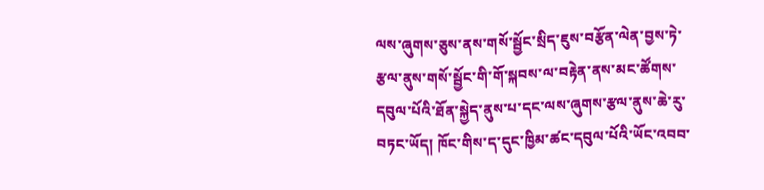ལས་ཞུགས་ཅུས་ནས་གསོ་སྦྱོང་སྲིད་ཇུས་བརྩོན་ལེན་བྱས་ཏེ་རྩལ་ནུས་གསོ་སྦྱོང་གི་གོ་སྐབས་ལ་བརྟེན་ནས་མང་ཚོགས་དབུལ་པོའི་ཐོན་སྐྱེད་ནུས་པ་དང་ལས་ཞུགས་རྩལ་ནུས་ཆེ་རུ་བཏང་ཡོད། ཁོང་གིས་ད་དུང་ཁྱིམ་ཚང་དབུལ་པོའི་ཡོང་འབབ་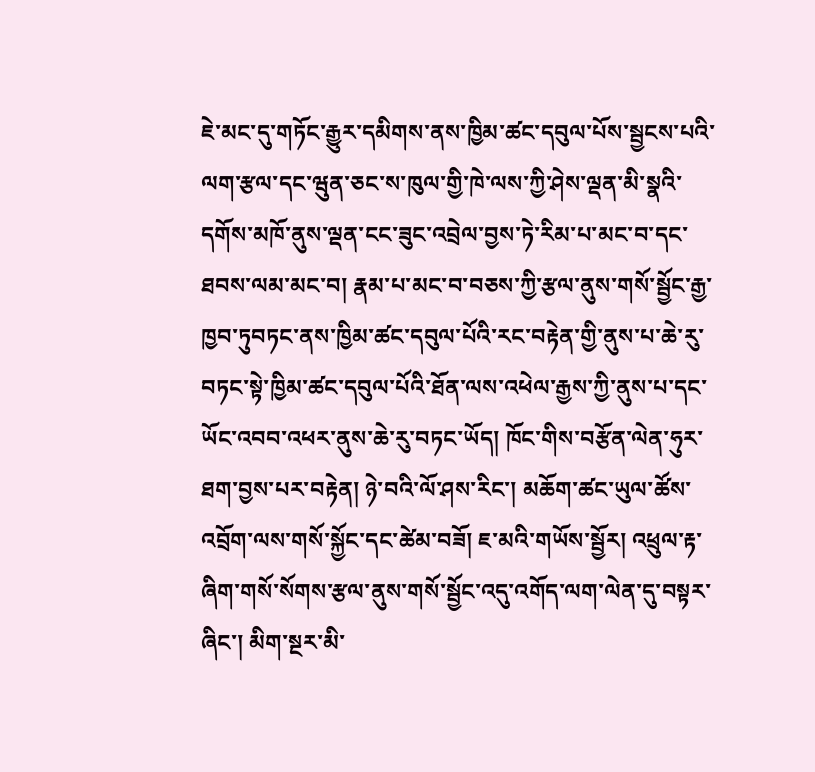ཇེ་མང་དུ་གཏོང་རྒྱུར་དམིགས་ནས་ཁྱིམ་ཚང་དབུལ་པོས་སྦྱངས་པའི་ལག་རྩལ་དང་ཝུན་ཅང་ས་ཁུལ་གྱི་ཁེ་ལས་ཀྱི་ཤེས་ལྡན་མི་སྣའི་དགོས་མཁོ་ནུས་ལྡན་ངང་ཟུང་འབྲེལ་བྱས་ཏེ་རིམ་པ་མང་བ་དང་ཐབས་ལམ་མང་བ། རྣམ་པ་མང་བ་བཅས་ཀྱི་རྩལ་ནུས་གསོ་སྦྱོང་རྒྱ་ཁྱབ་ཏུབཏང་ནས་ཁྱིམ་ཚང་དབུལ་པོའི་རང་བརྟེན་གྱི་ནུས་པ་ཆེ་རུ་བཏང་སྟེ་ཁྱིམ་ཚང་དབུལ་པོའི་ཐོན་ལས་འཕེལ་རྒྱས་ཀྱི་ནུས་པ་དང་ཡོང་འབབ་འཕར་ནུས་ཆེ་རུ་བཏང་ཡོད། ཁོང་གིས་བརྩོན་ལེན་ཧུར་ཐག་བྱས་པར་བརྟེན། ཉེ་བའི་ལོ་ཤས་རིང་། མཆོག་ཚང་ཡུལ་ཚོས་འབྲོག་ལས་གསོ་སྐྱོང་དང་ཚེམ་བཟོ། ཇ་མའི་གཡོས་སྦྱོར། འཕྲུལ་རྟ་ཞིག་གསོ་སོགས་རྩལ་ནུས་གསོ་སྦྱོང་འདུ་འགོད་ལག་ལེན་དུ་བསྟར་ཞིང་། མིག་སྔར་མི་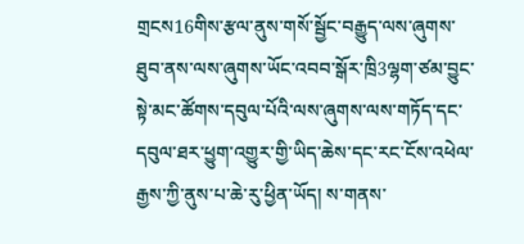གྲངས16གིས་རྩལ་ནུས་གསོ་སྦྱོང་བརྒྱུད་ལས་ཞུགས་ཐུབ་ནས་ལས་ཞུགས་ཡོང་འབབ་སྒོར་ཁྲི3ལྷག་ཙམ་བྱུང་སྟེ་མང་ཚོགས་དབུལ་པོའི་ལས་ཞུགས་ལས་གཏོད་དང་དབུལ་ཐར་ཕྱུག་འགྱུར་གྱི་ཡིད་ཆེས་དང་རང་ངོས་འཕེལ་རྒྱས་ཀྱི་ནུས་པ་ཆེ་རུ་ཕྱིན་ཡོད། ས་གནས་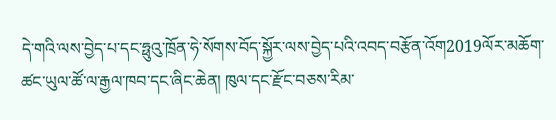དེ་གའི་ལས་བྱེད་པ་དང་ཧྥུའུ་ཁྲོན་ཧེ་སོགས་བོད་སྐྱོར་ལས་བྱེད་པའི་འབད་བརྩོན་འོག2019ལོར་མཆོག་ཚང་ཡུལ་ཚོ་ལ་རྒྱལ་ཁབ་དང་ཞིང་ཆེན། ཁུལ་དང་རྫོང་བཅས་རིམ་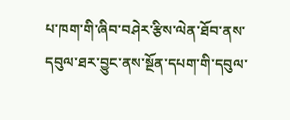པ་ཁག་གི་ཞིབ་བཤེར་རྩིས་ལེན་ཐོབ་ནས་དབུལ་ཐར་བྱུང་ནས་སྔོན་དཔག་གི་དབུལ་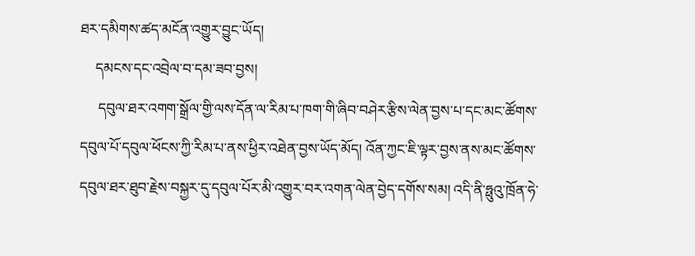ཐར་དམིགས་ཚད་མངོན་འགྱུར་བྱུང་ཡོད།
    དམངས་དང་འབྲེལ་བ་དམ་ཟབ་བྱས།
     དབུལ་ཐར་འགག་སྒྲོལ་གྱི་ལས་དོན་ལ་རིམ་པ་ཁག་གི་ཞིབ་བཤེར་རྩིས་ལེན་བྱས་པ་དང་མང་ཚོགས་དབུལ་པོ་དབུལ་ཕོངས་ཀྱི་རིམ་པ་ནས་ཕྱིར་འཐེན་བྱས་ཡོད་མོད། འོན་ཀྱང་ཇི་ལྟར་བྱས་ནས་མང་ཚོགས་དབུལ་ཐར་ཐུབ་རྗེས་བསྐྱར་དུ་དབུལ་པོར་མི་འགྱུར་བར་འགན་ལེན་བྱེད་དགོས་སམ། འདི་ནི་ཧྥུའུ་ཁྲོན་ཧེ་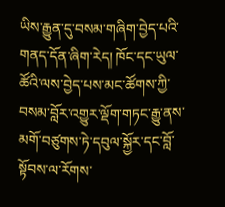ཡིས་རྒྱུན་དུ་བསམ་གཞིག་བྱེད་པའི་གནད་དོན་ཞིག་རེད། ཁོང་དང་ཡུལ་ཚོའི་ལས་བྱེད་པས་མང་ཚོགས་ཀྱི་བསམ་བློར་འགྱུར་ལྡོག་གཏང་རྒྱུ་ནས་མགོ་བཙུགས་ཏེ་དབུལ་སྐྱོར་དང་བློ་སྟོབས་ལ་རོགས་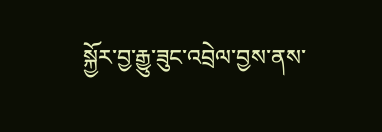སྐྱོར་བྱ་རྒྱུ་ཟུང་འབྲེལ་བྱས་ནས་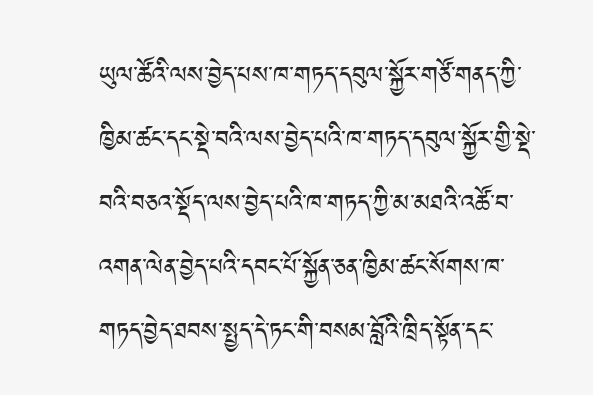ཡུལ་ཚོའི་ལས་བྱེད་པས་ཁ་གཏད་དབུལ་སྐྱོར་གཙོ་གནད་ཀྱི་ཁྱིམ་ཚང་དང་སྡེ་བའི་ལས་བྱེད་པའི་ཁ་གཏད་དབུལ་སྐྱོར་གྱི་སྡེ་བའི་བཅའ་སྡོད་ལས་བྱེད་པའི་ཁ་གཏད་ཀྱི་མ་མཐའི་འཚོ་བ་འགན་ལེན་བྱེད་པའི་དབང་པོ་སྐྱོན་ཅན་ཁྱིམ་ཚང་སོགས་ཁ་གཏད་བྱེད་ཐབས་སྤྱད་དེ་ཏང་གི་བསམ་བློའི་ཁྲིད་སྟོན་དང་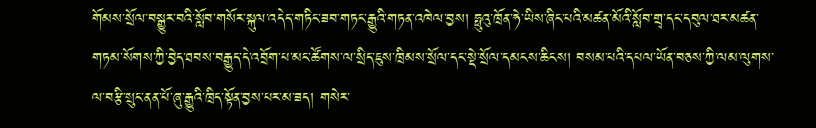གོམས་སྲོལ་བསྒྱུར་བའི་སློབ་གསོར་སྐུལ་འདེད་གཏིང་ཟབ་གཏང་རྒྱུའི་གཏན་འཁེལ་བྱས། ཧྥུའུ་ཁྲོན་ཧེ་ཡིས་ཞིང་པའི་མཚན་མོའི་སློབ་གྲྭ་དང་དབུལ་ཐར་མཚན་གཏམ་སོགས་ཀྱི་བྱེད་ཐབས་བརྒྱུད་དེ་འབྲོག་པ་མང་ཚོགས་ལ་སྲིད་ཇུས་ཁྲིམས་སྲོལ་དང་སྡེ་སྲོལ་དམངས་ཆིངས། བསམ་པའི་དཔལ་ཡོན་བཅས་ཀྱི་ལམ་ལུགས་ལ་བརྩི་སྲུང་ནན་པོ་ཞུ་རྒྱུའི་ཁྲིད་སྟོན་བྱས་པར་མ་ཟད། གསེར་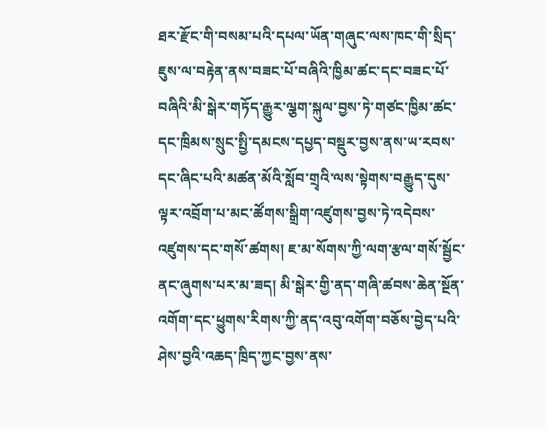ཐར་རྫོང་གི་བསམ་པའི་དཔལ་ཡོན་གཞུང་ལས་ཁང་གི་སྲིད་ཇུས་ལ་བརྟེན་ནས་བཟང་པོ་བཞིའི་ཁྱིམ་ཚང་དང་བཟང་པོ་བཞིའི་མི་སྒེར་གཏོད་རྒྱུར་ལྕག་སྐུལ་བྱས་ཏེ་གཙང་ཁྱིམ་ཚང་དང་ཁྲིམས་སྲུང་སྤྱི་དམངས་དཔྱད་བསྡུར་བྱས་ནས་ཡ་རབས་དང་ཞིང་པའི་མཚན་མོའི་སློབ་གྲྭའི་ལས་སྟེགས་བརྒྱུད་དུས་ལྟར་འབྲོག་པ་མང་ཚོགས་སྒྲིག་འཛུགས་བྱས་ཏེ་འདེབས་འཛུགས་དང་གསོ་ཚགས། ཇ་མ་སོགས་ཀྱི་ལག་རྩལ་གསོ་སྦྱོང་ནང་ཞུགས་པར་མ་ཟད། མི་སྒེར་གྱི་ནད་གཞི་ཚབས་ཆེན་སྔོན་འགོག་དང་ཕྱུགས་རིགས་ཀྱི་ནད་འབུ་འགོག་བཅོས་བྱེད་པའི་ཤེས་བྱའི་འཆད་ཁྲིད་ཀྱང་བྱས་ནས་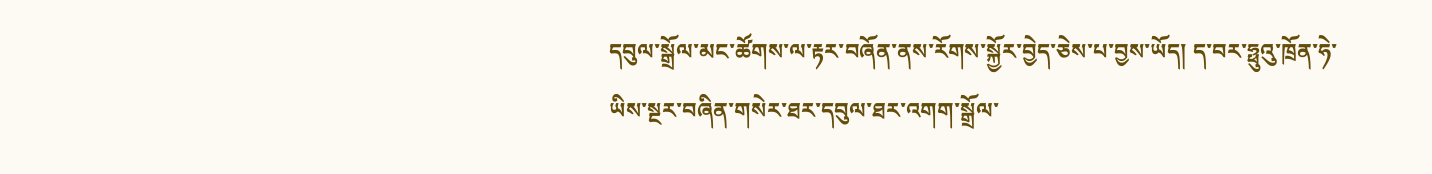དབུལ་སྒྲོལ་མང་ཚོགས་ལ་རྟར་བཞོན་ནས་རོགས་སྐྱོར་བྱེད་ཅེས་པ་བྱས་ཡོད། ད་བར་ཧྥུའུ་ཁྲོན་ཧེ་ཡིས་སྔར་བཞིན་གསེར་ཐར་དབུལ་ཐར་འགག་སྒྲོལ་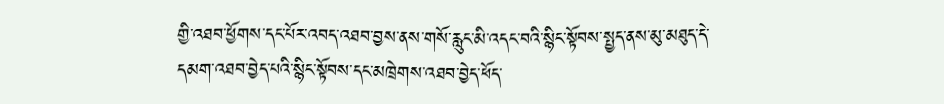གྱི་འཐབ་ཕྱོགས་དང་པོར་འབད་འཐབ་བྱས་ནས་གསོ་རླུང་མི་འདང་བའི་སྙིང་སྟོབས་སྤྱད་ནས་མུ་མཐུད་དེ་དམག་འཐབ་བྱེད་པའི་སྙིང་སྟོབས་དང་མཁྲེགས་འཐབ་བྱེད་ཕོད་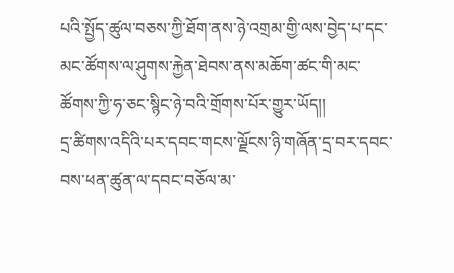པའི་སྤྱོད་ཚུལ་བཅས་ཀྱི་ཐོག་ནས་ཉེ་འགྲམ་གྱི་ལས་བྱེད་པ་དང་མང་ཚོགས་ལ་ཤུགས་རྐྱེན་ཐེབས་ནས་མཆོག་ཚང་གི་མང་ཚོགས་ཀྱི་ཧ་ཅང་སྙིང་ཉེ་བའི་གྲོགས་པོར་གྱུར་ཡོད།།
དྲ་ཚིགས་འདིའི་པར་དབང་གངས་ལྗོངས་ཉི་གཞོན་དྲ་བར་དབང་བས་ཕན་ཚུན་ལ་དབང་བཅོལ་མ་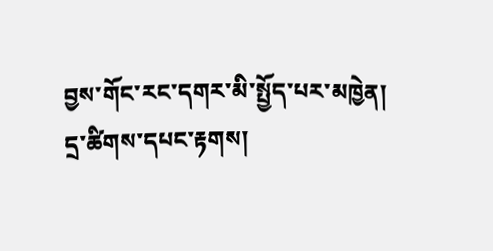བྱས་གོང་རང་དགར་མི་སྤྱོད་པར་མཁྱེན།
དྲ་ཚིགས་དཔང་རྟགས།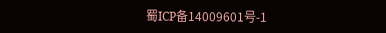蜀ICP备14009601号-1